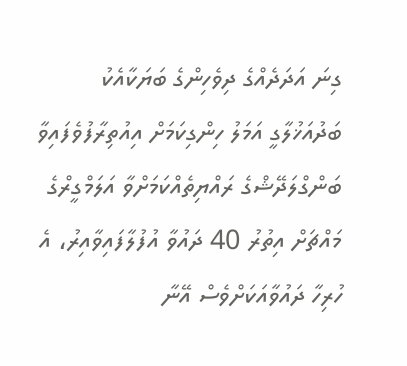ގިނަ އަދަދެއްގެ ދިވެހިންގެ ބަޔަކާއެކު ބަދުއަޚުލާގީ އަމަލު ހިންގިކަމަށް އިއުތިރާފުވެފައިވާ ބަންގްލަދޭޝްގެ ރައްޔިތެއްކަމަށްވާ އަލަމްގީރްގެ މައްޗަށް އިތުރު 40 ދައުވާ އުފުލާފައިވާއިރު، އެ ހުރިހާ ދައުވާއަކަށްވެސް އޭނާ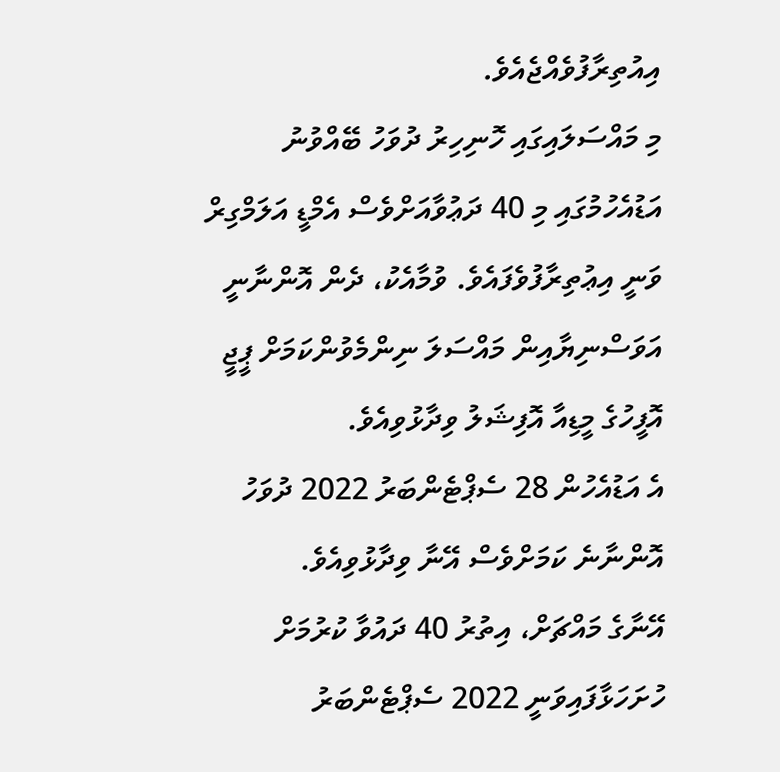އިއުތިރާފުވެއްޖެއެވެ.
މި މައްސަލައިގައި ހޮނިހިރު ދުވަހު ބޭއްވުނު އަޑުއެހުމުގައި މި 40 ދަޢުވާއަށްވެސް އެމްޑީ އަލަމްގިރް ވަނީ އިޢުތިރާފުވެފައެވެ. ވުމާއެކު، ދެން އޮންނާނީ އަވަސްނިޔާއިން މައްސަލަ ނިންމެވުންކަމަށް ޕީޖީ އޮފީހުގެ މީޑިއާ އޮފިޝަލު ވިދާޅުވިއެވެ.
އެ އަޑުއެހުން 28 ސެޕްޓެންބަރު 2022 ދުވަހު އޮންނާނެ ކަމަށްވެސް އޭނާ ވިދާޅުވިއެވެ.
އޭނާގެ މައްޗަށް، އިތުރު 40 ދައުވާ ކުރުމަށް ހުށަހަޅާފައިވަނީ 2022 ސެޕްޓެންބަރު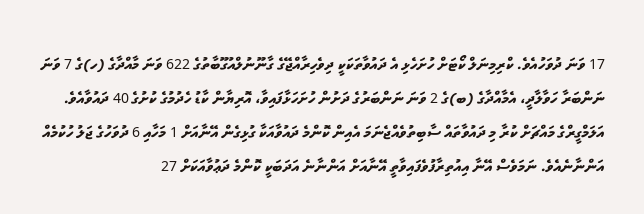17 ވަނަ ދުވަހުއެވެ. ކްރިމިނަލް ކޯޓަށް ހުށަހެޅި އެ ދައުވާތަކަކީ ދިވެހިރާއްޖޭގެ ގާނޫނުލްއުގޫބާތުގެ 622 ވަނަ މާއްދާގެ (ހ)ގެ 7 ވަނަ ނަންބަރާ ހަވާލާދީ، އެމާއްދާގެ (ބ)ގެ 2 ވަނަ ނަންބަރުގެ ދަށުން ހުށަހަޅާފައިވާ، އޮރިޔާން ކާޑު ހެދުމުގެ ކުށުގެ 40 ދައުވާއެވެ.
އަލަމްގީރްގެ މައްޗަށް ކުރާ މި ދައުވާތައް ސާބިތުވެއްޖެނަމަ އެއިން ކޮންމެ ދައުވާއަކާ ގުޅިގެން އޭނާއަށް 1 މަހާއި 6 ދުވަހުގެ ޖަލު ހުކުމެއް އަންނާނެއެވެ. ނަމަވެސް އޭނާ އިއުތިރާފުވެފައިވާތީ އޭނާއަށް އަންނާނެ އަދަބަކީ ކޮންމެ ދަޢުވާއަކަށް 27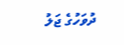ދުވަހުގެ ޖަލު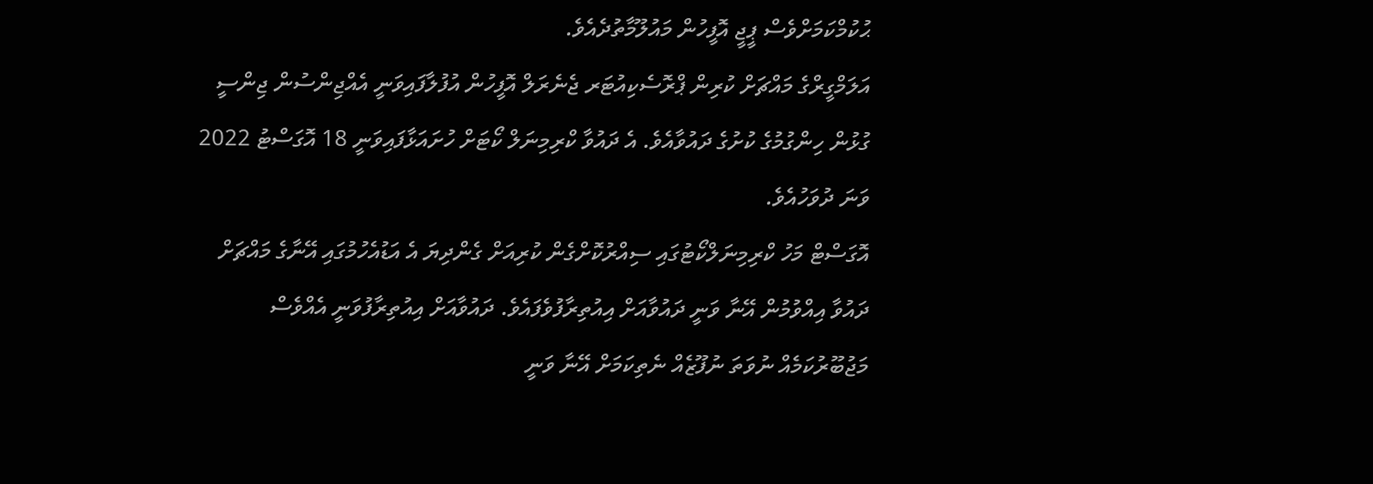ޙުކުމްކަމަށްވެސް ޕީޖީ އޮފީހުން މައުލޫމާތުދެއެވެ.
އަލަމްގީރްގެ މައްޗަށް ކުރިން ޕްރޮސެކިއުޓަރ ޖެނެރަލް އޮފީހުން އުފުލާފައިވަނީ އެއްޖިންސުން ޖިންސީ ގުޅުން ހިންގުމުގެ ކުށުގެ ދައުވާއެވެ. އެ ދައުވާ ކްރިމިނަލް ކޯޓަށް ހުށައަޅާފައިވަނީ 18 އޮގަސްޓު 2022 ވަނަ ދުވަހުއެވެ.
އޮގަސްޓް މަހު ކްރިމިނަލްކޯޓުގައި ސިއްރުކޮށްގެން ކުރިއަށް ގެންދިޔަ އެ އަޑުއެހުމުގައި އޭނާގެ މައްޗަށް ދައުވާ އިއްވުމުން އޭނާ ވަނީ ދައުވާއަށް އިއުތިރާފުވެފައެވެ. ދައުވާއަށް އިއުތިރާފުވަނީ އެއްވެސް މަޖުބޫރުކަމެއް ނުވަތަ ނުފޫޒެއް ނެތިކަމަށް އޭނާ ވަނީ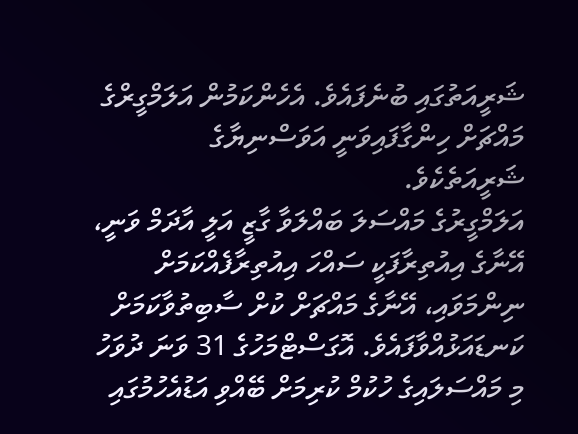ޝަރީއަތުގައި ބުނެފައެވެ. އެހެންކަމުން އަލަމްގީރްގެ މައްޗަށް ހިންގާފައިވަނީ އަވަސްނިޔާގެ ޝަރީއަތެކެވެ.
އަލަމްގީރުގެ މައްސަލަ ބައްލަވާ ގާޒީ އަލީ އާދަމް ވަނީ، އޭނާގެ އިއުތިރާފަކީ ސައްހަ އިއުތިރާފެއްކަމަށް ނިންމަވައި، އޭނާގެ މައްޗަށް ކުށް ސާބިތުވާކަމަށް ކަނޑައަޅުއްވާފައެވެ. އޮގަސްޓްމަހުގެ 31 ވަނަ ދުވަހު މި މައްސަލައިގެ ހުކުމް ކުރިމަށް ބޭއްވި އަޑުއެހުމުގައި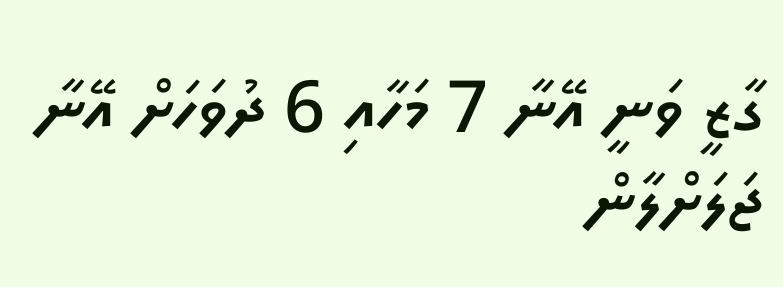ގާޒީ ވަނީ އޭނާ 7 މަހާއި 6 ދުވަހަށް އޭނާ ޖަލަށްލާން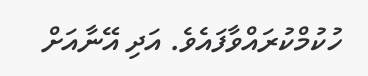ހުކުމްކުރައްވާފައެވެ. އަދި އޭނާއަށް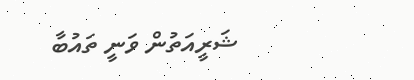ޝަރީއަތުން ވަނީ ތައުބާ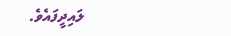ލައިދީފައެވެ.